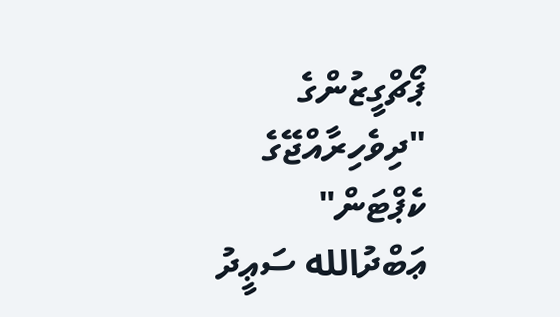ޕޯޗްގީޒުންގެ "ދިވެހިރާއްޖޭގެ ކެޕްޓަން"
ޢަބްދުالله ސަޢީދު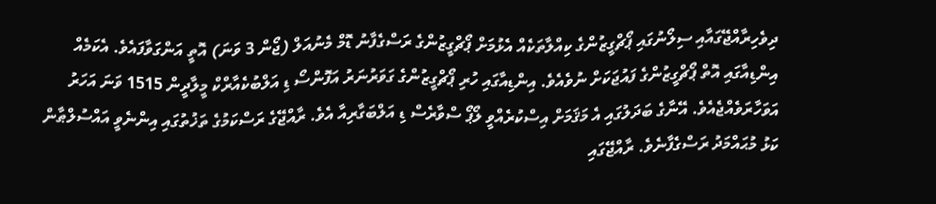ދިވެހިރާއްޖޭގައާއި ސިލޯނުގައި ޕޯޗްގީޒުންގެ ކިއްލާތަކެއް އެޅުމަށް ޕޯޗްގީޒުންގެ ރަސްގެފާނު ޑޮމް މެނުއަލް (ޖޯން 3 ވަނަ) އޮތީ އަންގަވާފައެވެ. އެކަމެއް އިންޑިއާގައި އޮތް ޕޯޗްގީޒުންގެ ފައުޖަކަށް ނުވެއެވެ. އިންޑިއާގައި ހުރި ޕޯޗްގީޒުންގެ ގަވަރުނަރު އަފޮންސޯ ޑި އަލްބުކެއާރްކް މީލާދީން 1515 ވަނަ އަހަރު އަވަހާރަވެއްޖެއެވެ. އޭނާގެ ބަދަލުގައި އެ މަޤަމަށް އިސްކުރެއްވީ ލޯޕޯ ސްވާރެސް ޑި އަލްބަގާރިއާ އެވެ. ރާއްޖޭގެ ރަސްކަމުގެ ތަޚުތުގައި އިންނެވީ އައްސުލްޠާން ކަޅު މުޙައްމަދު ރަސްގެފާނެވެ. ރާއްޖޭގައި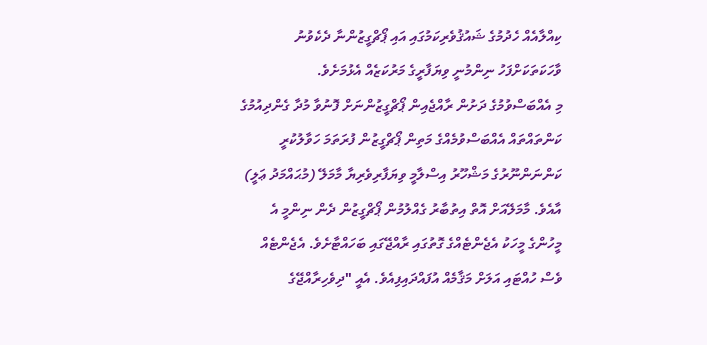ކިއްލާއެއް ހެދުމުގެ ޝައުޤުވެރިކަމުގައި އައި ޕޯޗްގީޒުންނާ ދެކެވުނު ވާހަކަތަކަށްފަހު ނިންމުނީ ވިޔަފާރީގެ މަރުކަޒެއް އެޅުމަށެވެ.
މި އެއްބަސްވުމުގެ ދަށުން ރާއްޖެއިން ޕޯޗްގީޒުންނަށް ފޮނުވާ މުދާ ގެންދިއުމުގެ ކަންތައްތައް އެއްބަސްވުމެއްގެ މަތިން ޕޯޗްގީޒުން ފުރަތަމަ ހަވާލުކުރީ ކަންނަންނޫރުގެ މަޝްހޫރު އިސްލާމީ ވިޔަފާރިވެރިޔާ މާމަލޭ (މުޙައްމަދު ޢަލީ) އާއެވެ. މާމަލޭއަށް އޮތް އިތުބާރު ގެއްލުމުން ޕޯޗްގީޒުން ދެން ނިންމީ އެ މީހުންގެ މީހަކު އެޖެންޓެއްގެ ގޮތުގައި ރާއްޖޭގައި ބަހައްޓާށެވެ. އެޖެންޓެއް ވެސް ހުއްޓައި އަލަށް މަޤާމެއް އުފައްދައިފިއެވެ. އެއީ "ދިވެހިރާއްޖޭގެ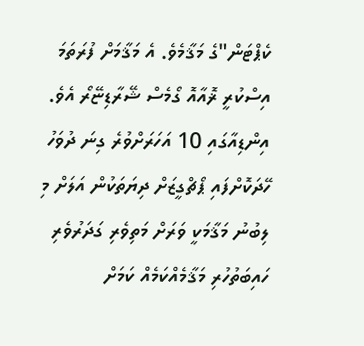ކެޕްޓަން"ގެ މަޤާމެވެ. އެ މަޤާމަށް ފުރަތަމަ އިސްކުރީ ޜޮއާއޮ ގޯމެސް ޝޭރާޑިޏޭރޯ އެވެ. އިންޑިއާގައި 10 އަހަރަށްވުރެ ގިނަ ދުވަހު ހޭދަކޮށްފައި ޕޯޗްގީޒަށް ދިޔަތަކުން އަލަށް މި ލިބުނު މަޤާމަކީ ވަރަށް މަތިވެރި ގަދަރުވެރި ހައިބަތުހުރި މަޤާމެއްކަމެއް ކަމަށް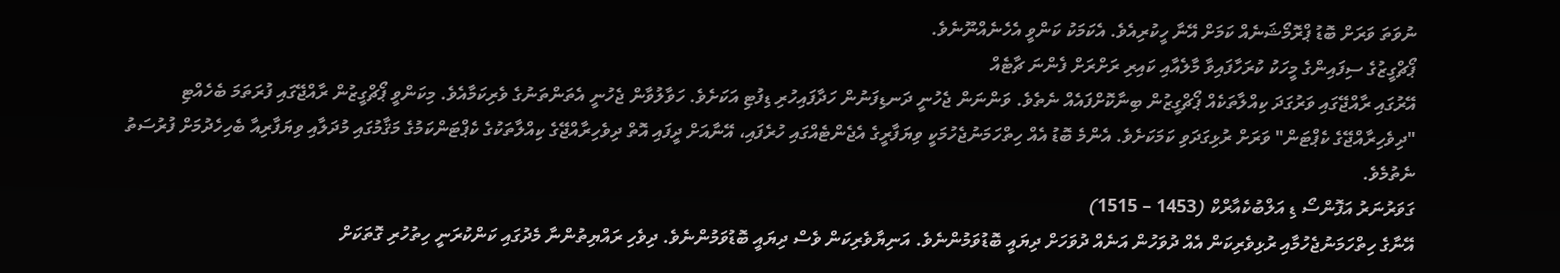ނުވަތަ ވަރަށް ބޮޑު ޕްރޮމޯޝަނެއް ކަމަށް އޭނާ ހީކުރިއެވެ. އެކަމަކު ކަންވީ އެހެނެއްނޫނެވެ.
ޕޯޗްގީޒުގެ ސިފައިންގެ މީހަކު ކުރަހާފައިވާ މާލެއާއި ކައިރި ރަށްރަށް ފެންނަ ޗާޓެއް
އޭރުގައި ރާއްޖޭގައި ވަރުގަދަ ކިއްލާތަކެއް ޕޯޗްގީޒުން ބިނާކޮށްފައެއް ނެތެވެ. ވަންނަން ޖެހުނީ ދަނޑިފަނުން ހަދާފައިހުރި ޑިފުޓި އަކަށެވެ. ހަވާލުވާން ޖެހުނީ އެތަންތަނުގެ ވެރިކަމާއެވެ. މިކަންވީ ޕޯޗްގީޒުން ރާއްޖޭގައި ފުރަތަމަ ބެހެއްޓި "ދިވެހިރާއްޖޭގެ ކެޕްޓަން" ވަރަށް ރުޅިގަދަވި ކަމަކަށެވެ. އެންމެ ބޮޑު އެއް ހިތްހަމަނުޖެހުމަކީ ވިޔަފާރީގެ އެޖެންޓެއްގައި ހުރެފައި، އޭނާއަށް ދީފައި އޮތް ދިވެހިރާއްޖޭގެ ކިއްލާތަކުގެ ކެޕްޓަންކަމުގެ މަޤާމުގައި މުދަލާއި ވިޔަފާރިއާ ބެހިހެދުމަށް ފުރުސަތު ނެތުމެވެ.
ގަވަރުނަރު އަފޮންސޯ ޑި އަލްބުކެއާރްކް (1453 – 1515)
އޭނާގެ ހިތްހަމަނުޖެހުމާއި ރުޅިވެރިކަން އެއް ދުވަހުން އަނެއް ދުވަހަށް ދިޔައީ ބޮޑުވަމުންނެވެ. އަނިޔާވެރިކަން ވެސް ދިޔައީ ބޮޑުވަމުންނެވެ. ދިވެހި ރައްޔިތުންނާ މެދުގައި ކަންކުރަނީ ހިތުހުރި ގޮތަކަށް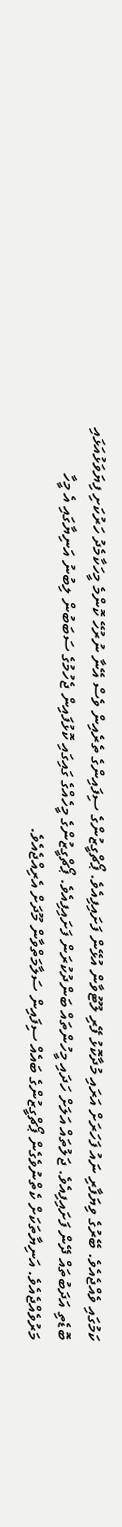ކަމުގައި ވެއްޖެއެވެ. ބޭރުގެ ވިޔަފާރި ނައު ފަހަރަށް އަރައި މުދާކޮޅު ފޭރި ލޫޓުވާން އުޅޭން ފަށައިފިއެވެ. ޕޯޗްގީޒުންގެ ސިފައިންގެ ތެރެއިން ވެސް އޭނާ ނުރުހޭ ކޮންމެ މީހަކާމެދު ހަރުކަށި ފިޔަވަޅުއަޅައި ބޮޑެތި އަދަބުތައް ދޭން ފަށައިފިއެވެ. ޖަލުތައް އަލަށް ހަދައި މީހުންތައް ބަންދުކުރަން ފަށައިފިއެވެ. ޕޯޗްގީޒުންގެ މީހެއްގެ ގައިގައި ކޮޅުފައިން ޖެހުމުގެ ސަބަބުން ލިބުނު އަނިޔާގައި އެ މީހާ މަރުވެއްޖެއެވެ. އަނިޔާތަކަށް ކެތްނުވެގެން ޕޯޗްގީޒުންގެ ބައެއް ސިފައިން ސަލާމަތްވާން މޫދަށް އެރިއްޖެއެވެ.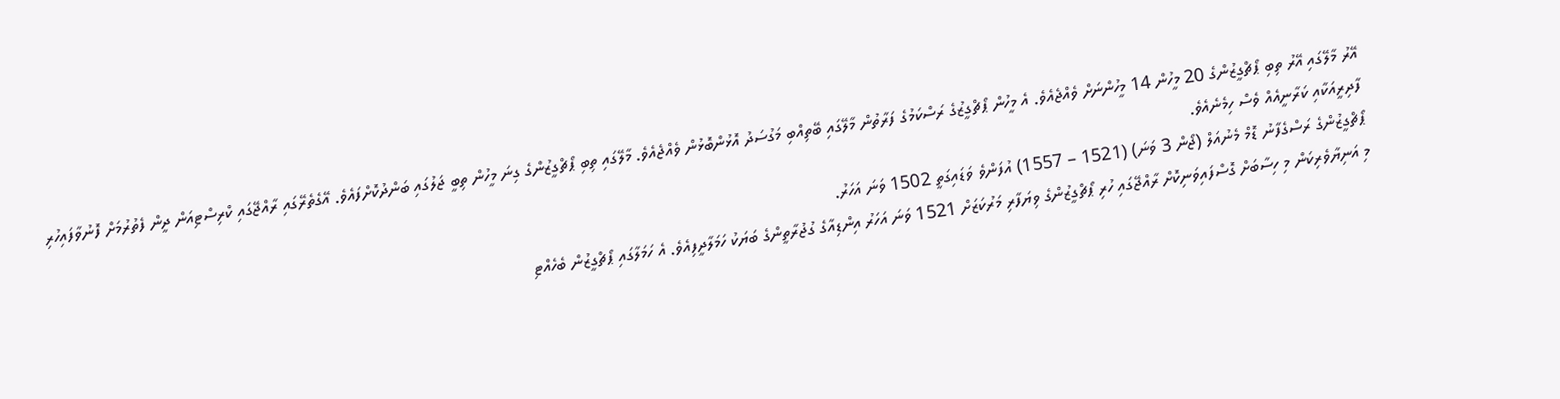އޭރު މާލޭގައި އޭރު ތިބި ޕޯޗްގީޒުންގެ 20 މީހުން 14 މީހުންނަށް ވެއްޖެއެވެ. އެ މީހުން ޕޯޗްގީޒުގެ ރަސްކަމުގެ ފަރާތުން މާލޭގައި ބޭތިއްބި މަގުސަދު އޮޅުންބޮޅުން ވެއްޖެއެވެ. މާލޭގައި ތިބި ޕޯޗްގީޒުންގެ ގިނަ މީހުން ތިބީ ޖަލުގައި ބަންދުކޮށްފައެވެ. އޭގެތެރޭގައި ރާއްޖޭގައި ކްރިސްޓިއަން ދީން ފެތުރުމަށް ފޮނުވާފައިހުރި ފާދިރީއަކާއި ކަރާނީއެއް ވެސް ހިމެނެއެވެ.
ޕޯޗްގީޒުންގެ ރަސްގެފާނު ޑޮމް މެނުއަލް (ޖޯން 3 ވަނަ) (1521 – 1557) އުފަންވެ ވަޑައިގަތީ 1502 ވަނަ އަހަރު.
މި އަނިޔާވެރިކަން މި ހިސާބަށް ގޮސްފައިވަނިކޮށް ރާއްޖޭގައި ހުރި ޕޯޗްގީޒުންގެ ވިޔަފާރި މަރުކަޒަށް 1521 ވަނަ އަހަރު އިންޑިއާގެ ގުޖުރާތީންގެ ބަޔަކު ހަމަލާދީފިއެވެ. އެ ހަމަލާގައި ޕޯޗްގީޒުން ބެހެއްޓި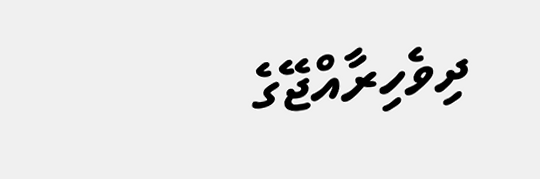ދިވެހިރާއްޖޭގެ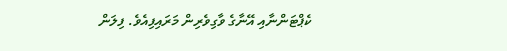ކެޕްޓަންނާއި އޭނާގެ ވާގިވެރިން މަރައިފިއެވެ. ފިލަން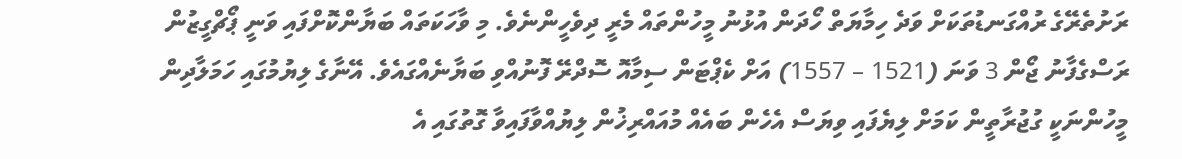ރަށުތެރޭގެ ރުއްގަނޑުތަކަށް ވަދެ ހިމާޔަތް ހޯދަން އުޅުނު މީހުންތައް މެރީ ދިވެހީންނެވެ. މި ވާހަކަތައް ބަޔާންކޮށްފައި ވަނީ ޕޯޗްގީޒުން ރަސްގެފާނު ޖޯން 3 ވަނަ (1521 – 1557) އަށް ކެޕްޓަން ސިމާއޮ ސޮދްރޭ ފޮނުއްވި ބަޔާނެއްގައެވެ. އޭނާގެ ލިޔުމުގައި ހަމަލާދިން މީހުންނަކީ ގުޖުރާތީން ކަމަށް ލިޔެފައި ވިޔަސް އެހެން ބައެއް މުއައްރިޚުން ލިޔުއްވާފައިވާ ގޮތުގައި އެ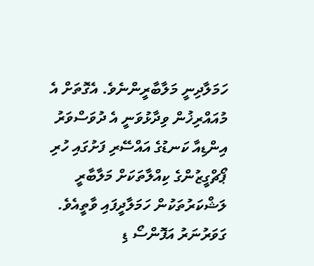ހަމަލާދިނީ މަލާބާރީންނެވެ. އެގޮތަށް އެ މުއައްރިޚުން ވިދާޅުވަނީ އެ ދުވަސްވަރު އިންޑިއާ ކަނޑުގެ އައްސޭރި ފަށުގައި ހުރި ޕޯޗްގީޒުންގެ ކިއްލާތަކަށް މަލާބާރީ ލަޝްކަރުތަކުން ހަމަލާދީފައި ވާތީއެވެ.
ގަވަރުނަރު އަފޮންސޯ ޑި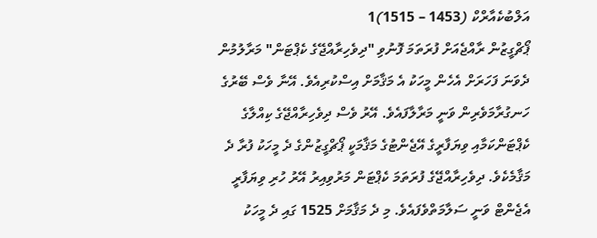އަލްބުކެއާރްކް (1453 – 1515)1
ޕޯޗްގީޒުން ރާއްޖެއަށް ފުރަތަމަ ފޮނުވި "ދިވެހިރާއްޖޭގެ ކެޕްޓަން" މަރާލުމުން ދެވަނަ ފަހަރަށް އެހެން މީހަކު އެ މަޤާމަށް އިސްކުރިއެވެ. އޭނާ ވެސް ބޭރުގެ ހަނގުރާމަވެރިން ވަނީ މަރާލާފައެވެ. އޭރު ވެސް ދިވެހިރާއްޖޭގެ ކިއްލާގެ ކެޕްޓަންކަމާއި ވިޔަފާރީގެ އޭޖެންޓުގެ މަޤާމަކީ ޕޯޗްގީޒުންގެ ދެ މީހަކު ފުރާ ދެ މަޤާމެކެވެ. ދިވެހިރާއްޖޭގެ ފުރަތަމަ ކެޕްޓަން މަރުވިއިރު އޭރު ހުރި ވިޔަފާރީ އެޖެންޓް ވަނީ ސަލާމަތްވެފައެވެ. މި ދެ މަޤާމަށް 1525 ގައި ދެ މީހަކު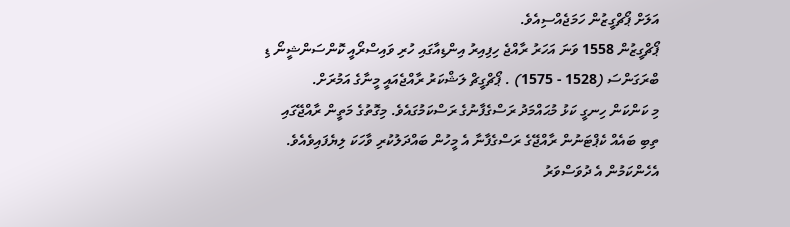އަލަށް ޕޯޗްގީޒުން ހަމަޖެއްސިއެވެ.
ޕޯޗްގީޒުން 1558 ވަނަ އަހަރު ރާއްޖެ ހިފިއިރު އިންޑިއާގައި ހުރި ވައިސްރޯއީ ކޮންސަންޝީނޯ ޑި ބްރަގަންސަ (1528 - 1575) . ޕޯޗްގީޗް ލަޝްކަރު ރާއްޖެއައީ މީނާގެ އަމުރަށް.
މި ކަންކަން ހިނގީ ކަޅު މުޙައްމަދު ރަސްގެފާނުގެ ރަސްކަމުގައެވެ. މިގޮތުގެ މަތީން ރާއްޖޭގައި ތިބި ބައެއް ކެޕްޓަނުން ރާއްޖޭގެ ރަސްގެފާނާ އެ މީހުން ބައްދަލުކުރި ވާހަކަ ލިޔެފައިވެއެވެ. އެހެންކަމުން އެ ދުވަސްވަރު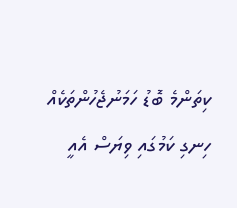ކިތަންމެ ބޮޑު ހަމަނުޖެހުންތަކެއް ހިނގި ކަމުގައި ވިޔަސް އެއީ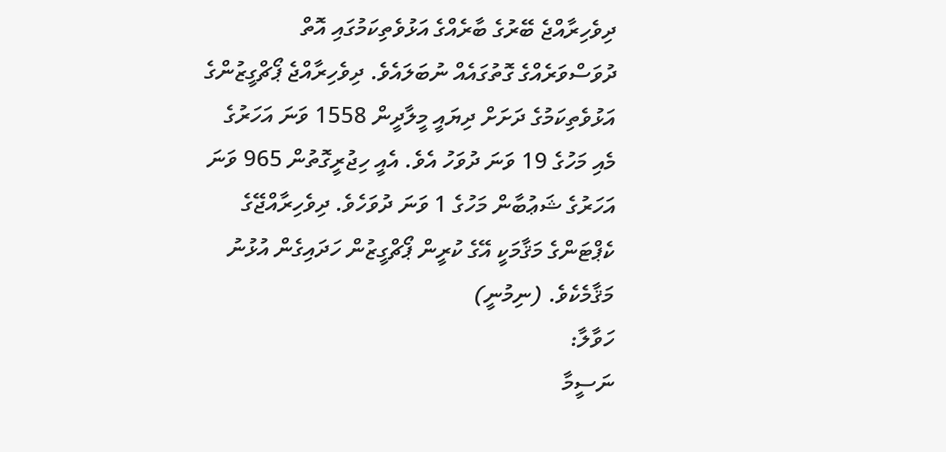ދިވެހިރާއްޖެ ބޭރުގެ ބާރެއްގެ އަޅުވެތިކަމުގައި އޮތް ދުވަސްވަރެއްގެ ގޮތުގައެއް ނުބަލައެވެ. ދިވެހިރާއްޖެ ޕޯޗްގީޒުންގެ އަޅުވެތިކަމުގެ ދަށަށް ދިޔައީ މީލާދީން 1558 ވަނަ އަހަރުގެ މެއި މަހުގެ 19 ވަނަ ދުވަހު އެވެ. އެއީ ހިޖުރީގޮތުން 965 ވަނަ އަހަރުގެ ޝަޢުބާން މަހުގެ 1 ވަނަ ދުވަހެވެ. ދިވެހިރާއްޖޭގެ ކެޕްޓަންގެ މަޤާމަކީ އޭގެ ކުރީން ޕޯޗްގީޒުން ހަދައިގެން އުޅުނު މަޤާމެކެވެ. (ނިމުނީ)
ހަވާލާ:
ނަސީމާ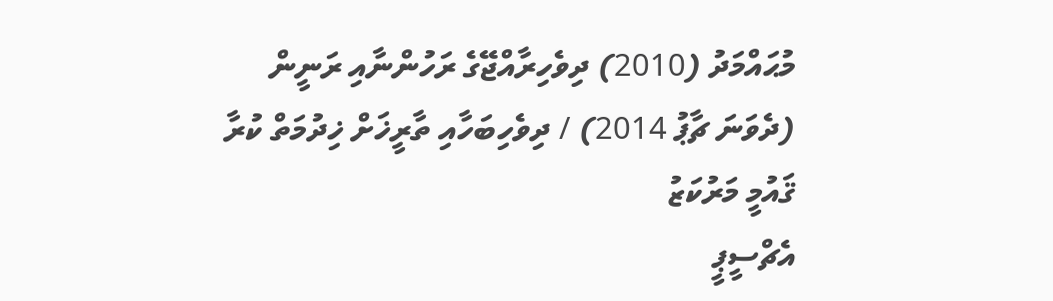މުޙައްމަދު (2010) ދިވެހިރާއްޖޭގެ ރަހުންނާއި ރަނީން (ދެވަނަ ޗާޕު 2014) / ދިވެހިބަހާއި ތާރީޚަށް ޚިދުމަތް ކުރާ ޤައުމީ މަރުކަޒު
އެޗްސީޕީ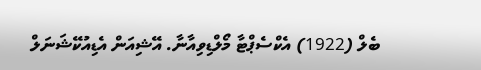ބެލް (1922) އެކްސެޕްޓާ މޯލްޑިވިއާނާ. އޭޝިއަން އެޑިއުކޭޝަނަލް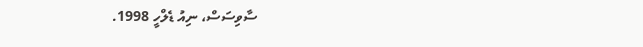ސާވިސަސް، ނިއު ޑެލްހީ 1998.